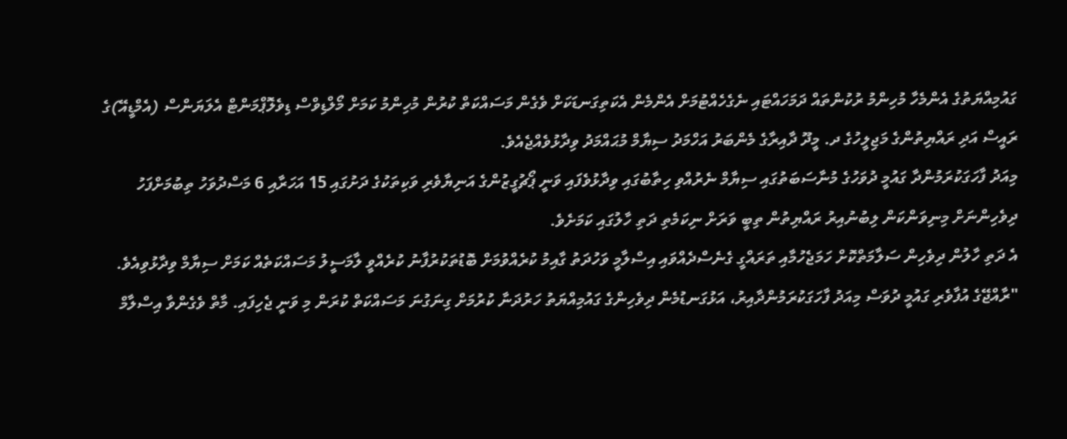ގައުމިއްޔަތުގެ އެންމެހާ މުހިންމު ރުކުންތައް ދަމަހައްޓައި ނެގެހެއްޓުމަށް އެންމެން އެކަތިގަނޑަކަށް ވެގެން މަސައްކަތް ކުރުން މުހިންމު ކަމަށް މޯލްޑިވްސް ޑިވެލޮޕްމަންޓް އެލަޔަންސް (އެމްޑީއޭ)ގެ ރައީސް އަދި ރައްޔިތުންގެ މަޖިލީހުގެ ދ. މީދޫ ދާއިރާގެ މެންބަރު އަހްމަދު ސިޔާމް މުޙައްމަދު ވިދާޅުވެއްޖެއެވެ.
މިއަދު ފާހަގަކުރަމުންދާ ގައުމީ ދުވަހުގެ މުނާސަބަތުގައި ސިޔާމް ނެރުއްވި ހިތާބުގައި ވިދާޅުވެފައި ވަނީ ޕޯޗުގީޒުންގެ އަނިޔާވެރި ވަކިތަކުގެ ދަށުގައި 15 އަހަރާއި 6 މަސްދުވަހު ތިބުމަށްފަހު ދިވެހިންނަށް މިނިވަންކަން ލިބުނުއިރު ރައްޔިތުން ތިބީ ވަރަށް ނިކަމެތި ދަތި ހާލުގައި ކަމަށެވެ.
އެ ދަތި ހާލުން ދިވެހިން ސަލާމަތްކޮށް ހަމަޖެހުމާއި ތަރައްގީ ގެނެސްދެއްވައި އިސްލާމީ ވަހުދަތު ގާއިމު ކުރެއްވުމަށް ބޮޑުތަކުރުފާނު ކުރެއްވީ ލާމަސީލު މަސައްކަތެއް ކަމަށް ސިޔާމް ވިދާޅުވިއެވެ.
"ރާއްޖޭގެ އުފާވެރި ގައުމީ ދުވަސް މިއަދު ފާހަގަކުރަމުންދާއިރު، އަޅުގަނޑުމެން ދިވެހިންގެ ގައުމިއްޔަތު ހަރުދަނާ ކުރުމަށް ގިނަގުނަ މަސައްކަތް ކުރަން މި ވަނީ ޖެހިފައި. މާތް ވެގެންވާ އިސްލާމް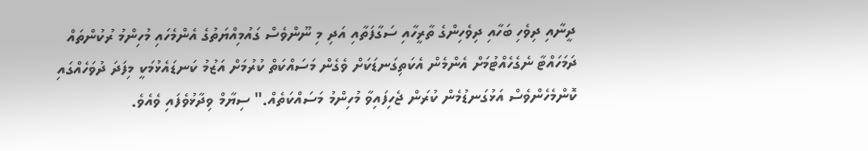ދީނާއި ދިވެހި ބަހާއި ދިވެހިންގެ ތާރީހާއި ސަގާފަތާއި އަދި މި ނޫންވެސް ގައުމިއްޔަތުގެ އެންމެހައި މުހިންމު ރުކުންތައް ދަމަހައްޓާ ނެގެހެއްޓުމަށް އެންމެން އެކަތިގަނޑަކަށް ވެގެން މަސައްކަތް ކުރުމަށް އަޒުމު ކަނޑައެޅުމަކީ މިފަދަ ދުވަހެއްގައި ކޮންމެހެންވެސް އަޅުގަނޑުމެން ކުރަން ޖެހިފައިވާ މުހިންމު މަސައްކަތެއް." ސިޔާމް ވިދާޅުވެފައި ވެއެވެ.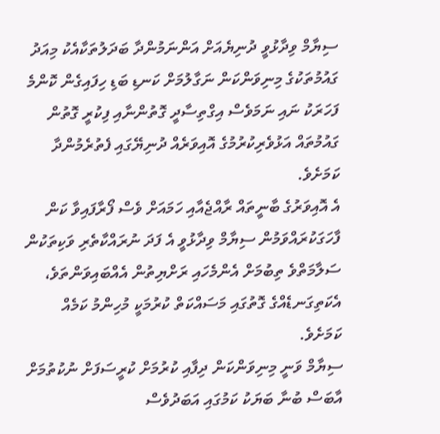ސިޔާމް ވިދާޅުވީ ދުނިޔެއަށް އަންނަމުންދާ ބަދަލުތަކާއެކު މިއަދު ގައުމުތަކުގެ މިނިވަންކަން ނަގާލުމަށް ކަނޑި ބަޑި ހިފައިގެން ކޮންމެ ފަހަރަކު ނައި ނަމަވެސް އިގްތިސާދީ ގޮތުންނާއި ފިކުރީ ގޮތުން ގައުމުތައް އަޅުވެރިކުރުމުގެ އޮއިވަރެއް ދުނިޔޭގައި ފެތުރެމުންދާ ކަމަށެވެ.
އެ އޮއިވަރުގެ ބާނީތައް ރާއްޖެއާއި ހަމައަށް ވެސް ފޯރާފައިވާ ކަން ފާހަގަކުރައްވަމުން ސިޔާމް ވިދާޅުވީ އެ ފަދަ ނުރައްކާތެރި ވަކިތަކުން ސަލާމަތްވެ ތިބުމަށް އެންމެހައި ރަށްޔިތުން އެއްބައިވަންތަވެ، އެކަތިގަނޑެއްގެ ގޮތުގައި މަސައްކަތް ކުރުމަކީ މުހިންމު ކަމެއް ކަމަށެވެ.
ސިޔާމް ވަނީ މިނިވަންކަން ދިފާއި ކުރުމަށް ކުރީސަފަށް ނުކުތުމަށް އާބަސް ބުނާ ބަޔަކު ކަމުގައި އަބަދުވެސް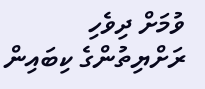ވުމަށް ދިވެހި ރަށްޔިތުންގެ ކިބައިން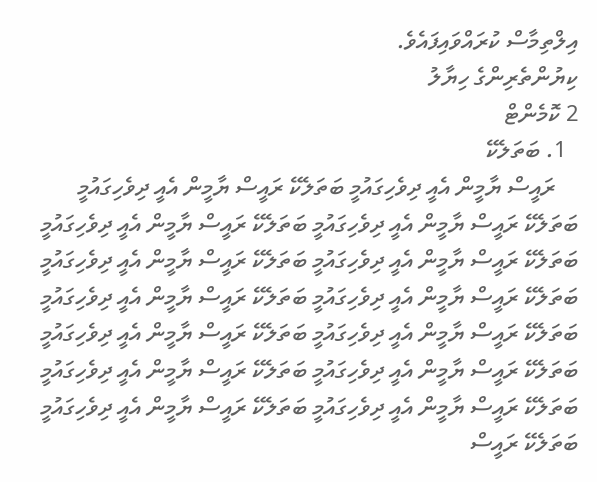އިލްތިމާސް ކުރައްވައިފައެވެ.
ކިޔުންތެރިންގެ ހިޔާލު
2 ކޮމެންޓް
  1. ބަތަލެކޭ
    ރައީސް ޔާމީން އެއީ ދިވެހިގައުމީ ބަތަލެކޭ ރައީސް ޔާމީން އެއީ ދިވެހިގައުމީ ބަތަލެކޭ ރައީސް ޔާމީން އެއީ ދިވެހިގައުމީ ބަތަލެކޭ ރައީސް ޔާމީން އެއީ ދިވެހިގައުމީ ބަތަލެކޭ ރައީސް ޔާމީން އެއީ ދިވެހިގައުމީ ބަތަލެކޭ ރައީސް ޔާމީން އެއީ ދިވެހިގައުމީ ބަތަލެކޭ ރައީސް ޔާމީން އެއީ ދިވެހިގައުމީ ބަތަލެކޭ ރައީސް ޔާމީން އެއީ ދިވެހިގައުމީ ބަތަލެކޭ ރައީސް ޔާމީން އެއީ ދިވެހިގައުމީ ބަތަލެކޭ ރައީސް ޔާމީން އެއީ ދިވެހިގައުމީ ބަތަލެކޭ ރައީސް ޔާމީން އެއީ ދިވެހިގައުމީ ބަތަލެކޭ ރައީސް ޔާމީން އެއީ ދިވެހިގައުމީ ބަތަލެކޭ ރައީސް ޔާމީން އެއީ ދިވެހިގައުމީ ބަތަލެކޭ ރައީސް ޔާމީން އެއީ ދިވެހިގައުމީ ބަތަލެކޭ ރައީސް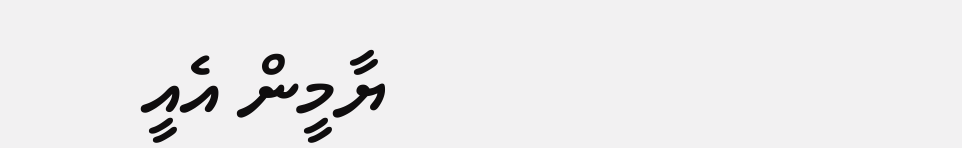ޔާމީން އެއީ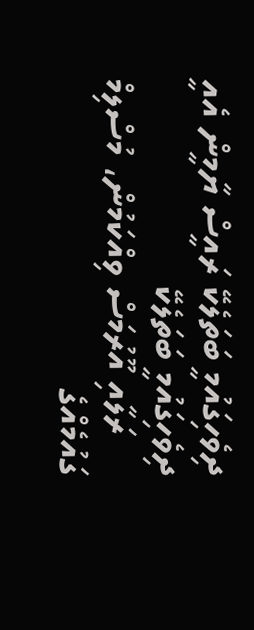ދިވެހިގައުމީ ބަތަލެކޭ ރައީސް ޔާމީން އެއީ ދިވެހިގައުމީ ބަތަލެކޭ
    ރަލާއި އޫރުމަސް ވިއްކަމުން، މުސްލިމް ގައުމެއްގެ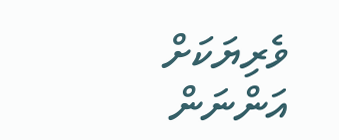ވެރިޔަކަށް އަންނަން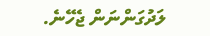ލަދުގަންނަން ޖެހޭނެ.